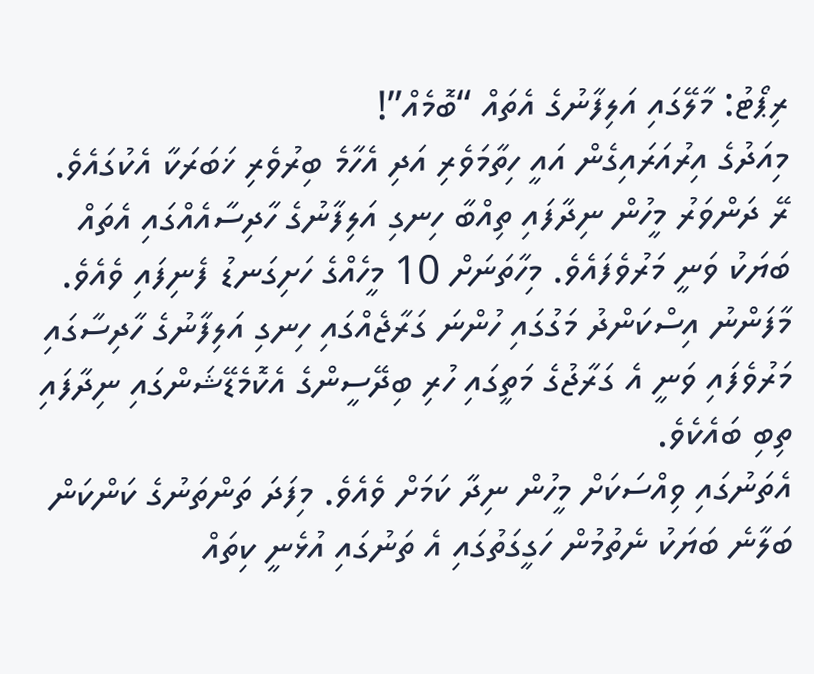ރިޕޯޓު: މާލޭގައި އަލިފާނުގެ އެތައް “ބޮމެއް”!
މިއަދުގެ އިރުއަރައިގެން އައީ ހިތާމަވެރި އަދި އެހާމެ ބިރުވެރި ޚަބަރަކާ އެކުގައެވެ. ރޭ ދަންވަރު މީހުން ނިދާފައި ތިއްބާ ހިނގި އަލިފާނުގެ ހާދިސާއެއްގައި އެތައް ބަޔަކު ވަނީ މަރުވެފައެވެ. މިހާތަނަށް 10 މީހެއްގެ ހަށިގަނޑު ފެނިފައި ވެއެވެ. މާފަންނު އިސްކަންދު މަގުގައި ހުންނަ ގަރާޖެއްގައި ހިނގި އަލިފާނުގެ ހާދިސާގައި މަރުވެފައި ވަނީ އެ ގަރާޖުގެ މަތީގައި ހުރި ބިދޭސީންގެ އެކޮމެޑޭޝަންގައި ނިދާފައި ތިބި ބައެކެވެ.
އެތަނުގައި ވިއްސަކަށް މީހުން ނިދާ ކަމަށް ވެއެވެ. މިފަދަ ތަންތަނުގެ ކަންކަން ބަލާނެ ބަޔަކު ނެތުމުން ހަގީގަތުގައި އެ ތަނުގައި އުޅެނީ ކިތައް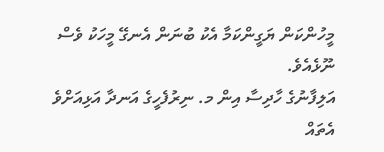މީހުންކަން ޔަގީންކަމާ އެކު ބުނަން އެނގޭ މީހަކު ވެސް ނޫޅެއެވެ.
އަލިފާނުގެ ހާދިސާ އިން މ. ނިރުފެހީގެ އަނދާ އަޅިއަށްވެ އެތައް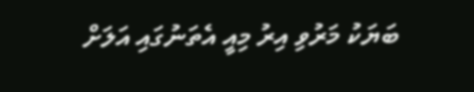ބަޔަކު މަރުވި އިރު މިއީ އެތަނުގައި އަލަށް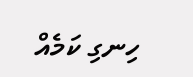ހިނގި ކަމެއް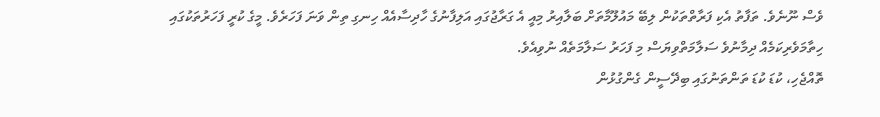ވެސް ނޫނެވެ. ތަފާތު އެކި ފަރާތްތަކުން ލިބޭ މައުލޫމާތަށް ބަލާއިރު މިއީ އެ ގަރާޖުގައި އަލިފާނުގެ ހާދިސާއެއް ހިނގި ތިން ވަނަ ފަހަރެވެ. މީގެ ކުރީ ފަހަރުތަކުގައި ހިތާމަވެރިކަމެއް ދިމާނުވެ ސަލާމަތްވިޔަސް މި ފަހަރު ސަލާމަތެއް ނުވިއެވެ.
ތޮއްޖެހި، ކުޑަ ކުޑަ ތަންތަނުގައި ބިދޭސީން ގެންގުޅުން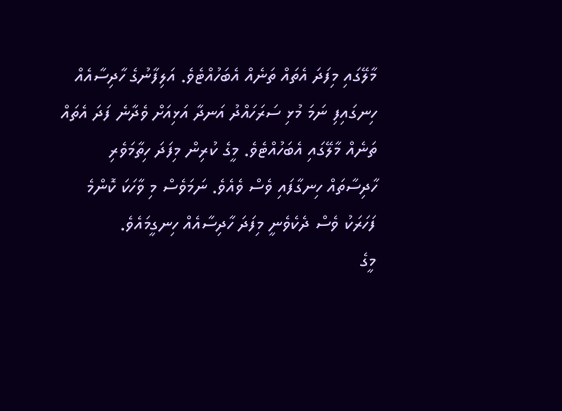މާލޭގައި މިފަދަ އެތައް ތަނެއް އެބަހުއްޓެވެ. އަލިފާނުގެ ހާދިސާއެއް ހިނގައިފި ނަމަ މުޅި ސަރަހައްދު އަނދާ އަޅިއަށް ވެދާނެ ފަދަ އެތައް ތަނެއް މާލޭގައި އެބަހުއްޓެވެ. މީގެ ކުރިން މިފަދަ ހިތާމަވެރި ހާދިސާތައް ހިނގާފައި ވެސް ވެއެވެ. ނަމަވެސް މި ވާހަކަ ކޮންމެ ފަހަރަކު ވެސް ދެކެވެނީ މިފަދަ ހާދިސާއެއް ހިނގީމައެވެ.
މީގެ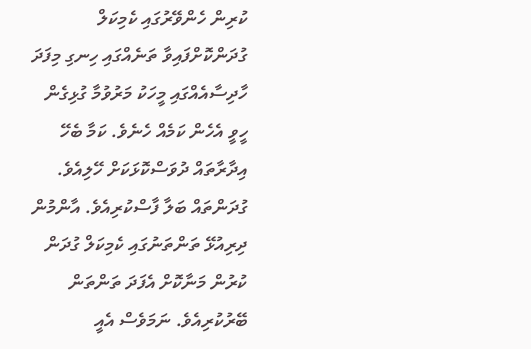ކުރިން ހެންވޭރުގައި ކެމިކަލް ގުދަންކޮށްފައިވާ ތަނެއްގައި ހިނގި މިފަދަ ހާދިސާއެއްގައި މީހަކު މަރުވުމާ ގުޅިގެން ހީވީ އެހެން ކަމެއް ހެނެވެ. ކަމާ ބެހޭ އިދާރާތައް ދުވަސްކޮޅަކަށް ހޭލިއެވެ. ގުދަންތައް ބަލާ ފާސްކުރިއެވެ. އާންމުން ދިރިއުޅޭ ތަންތަނުގައި ކެމިކަލް ގުދަން ކުރުން މަނާކޮށް އެފަދަ ތަންތަން ބޭރުކުރިއެވެ. ނަމަވެސް އެއީ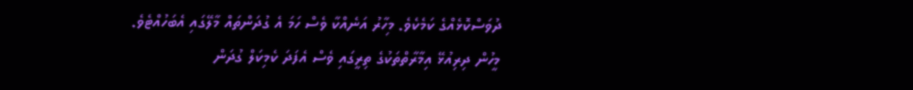ދުވަސްކޮޅެއްގެ ކަމެކެވެ. މިހާރު އަނެއްކާ ވެސް ހަމަ އެ ގުދަންތައް މާލޭގައި އެބަހުއްޓެވެ. މީހުން ދިރިއުޅޭ އިމާރާތްތަކުގެ ތިރީގައި ވެސް އެފަދަ ކެމިކަލް ގުދަން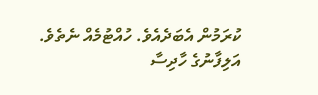ކުރަމުން އެބަދެއެވެ. ހުއްޓުމެއް ނެތެވެ.
އަލިފާނުގެ ހާދިސާ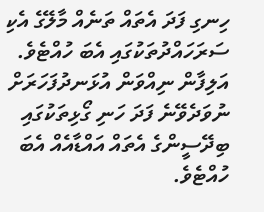ހިނގި ފަދަ އެތައް ތަނެއް މާލޭގެ އެކި ސަރަހައްދުތަކުގައި އެބަ ހުއްޓެވެ. އަލިފާން ނިއްވަން އުޅަނދުފަހަރަށް ނުވަދެވޭނެ ފަދަ ހަނި ގޯޅިތަކުގައި ބިދޭސީންގެ އެތައް އައްޑާއެއް އެބަ ހުއްޓެވެ.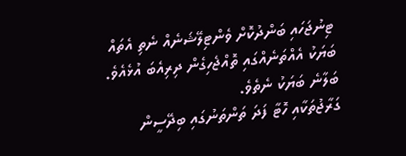ޓިނުޖަހައި ބަންދުކޮށް ވެންޓިލޭޝަނެއް ނެތި އެތައް ބަޔަކު އެއްތަނެއްގައި ތޮއްޖެހިގެން ދިރިއެބަ އުޅެއެވެ. ބަލާނެ ބަޔަކު ނެތެވެ.
ގަރާޖުތަކާއި ހޮޓާ ފަދަ ތަންތަނުގައި ބިދޭސީން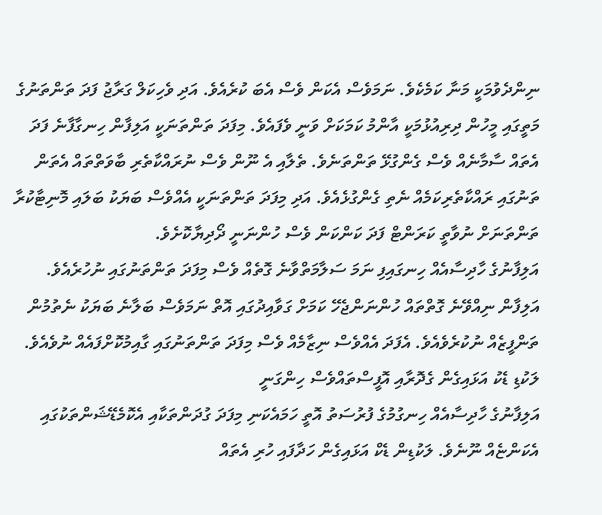ނިންދެވުމަކީ މަނާ ކަމެކެވެ. ނަމަވެސް އެކަން ވެސް އެބަ ކުރެއެވެ. އަދި ވެހިކަލް ގަރާޖު ފަދަ ތަންތަނުގެ މަތީގައި މީހުން ދިރިއުޅުމަކީ އާންމު ކަމަކަށް ވަނީ ވެފައެވެ. މިފަދަ ތަންތަނަކީ އަލިފާން ހިނގާފާނެ ފަދަ އެތައް ސާމާނެއް ވެސް ގެންގުޅޭ ތަންތަނެވެ. ތެލާއި އެ ނޫން ވެސް ނުރައްކާތެރި ބާވަތްތައް އެތަން ތަނުގައި ރައްކާތެރިކަމެއް ނެތި ގެންގުޅެއެވެ. އަދި މިފަދަ ތަންތަނަކީ އެއްވެސް ބަޔަކު ބަލައި މޮނިޓާކުރާ ތަންތަނަށް ނުވާތީ ކަރަންޓް ފަދަ ކަންކަން ވެސް ހުންނަނީ ދޯދިޔާކޮށެވެ.
އަލިފާނުގެ ހާދިސާއެއް ހިނގައިފި ނަމަ ސަލާމަތްވާނެ ގޮތެއް ވެސް މިފަދަ ތަންތަނުގައި ނުހުރެއެވެ. އަލިފާން ނިއްވޭނެ ގޮތްތައް ހުންނަންޖެހޭ ކަމަށް ގަވާއިދުގައި އޮތް ނަމަވެސް ބަލާނެ ބަޔަކު ނެތުމުން ތަންފީޒެއް ނުކުރެވެއެވެ. އެފަދަ އެއްވެސް ނިޒާމެއް ވެސް މިފަދަ ތަންތަނުގައި ގާއިމުކޮށްފައެއް ނުވެއެވެ.
ލަކުޑި ޑެކު އަޅައިގެން ގެދޮރާއި އޮފީސްތައްވެސް ހިންގަނީ
އަލިފާނުގެ ހާދިސާއެއް ހިނގުމުގެ ފުރުސަތު އޮތީ ހަމައެކަނި މިފަދަ ގުދަންތަކާއި އެކޮމެޑޭޝަންތަކުގައި އެކަންޏެއް ނޫނެވެ. ލަކުޑިން ޑެކް އަޅައިގެން ހަދާފައި ހުރި އެތައް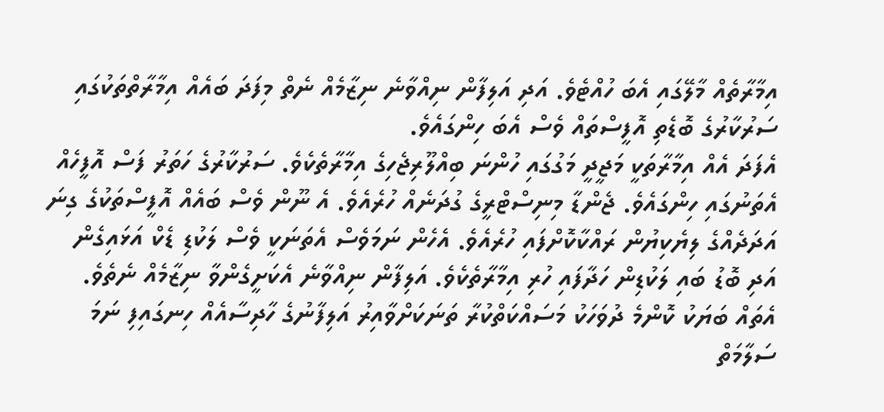އިމާރާތެއް މާލޭގައި އެބަ ހުއްޓެވެ. އަދި އަލިފާން ނިއްވާނެ ނިޒާމެއް ނެތް މިފަދަ ބައެއް އިމާރާތްތަކުގައި ސަރުކާރުގެ ބޮޑެތި އޮފީސްތައް ވެސް އެބަ ހިންގައެވެ.
އެފަދަ އެއް އިމާރާތަކީ މަޖީދީ މަގުގައި ހުންނަ ބިއްލޫރިޖެހިގެ އިމާރާތެކެވެ. ސަރުކާރުގެ ހަތަރު ފަސް އޮފީހެއް އެތަނުގައި ހިންގައެވެ. ޖެންޑާ މިނިސްޓްރީގެ ގުދަނެއް ހުރެއެވެ. އެ ނޫން ވެސް ބައެއް އޮފީސްތަކުގެ ގިނަ އަދަދެއްގެ ލިޔެކިޔުން ރައްކާކޮށްފައި ހުރެއެވެ. އެހެން ނަމަވެސް އެތަނަކީ ވެސް ލަކުޑި ޑެކް އަޅައިގެން އަދި ބޮޑު ބައި ލަކުޑިން ހަދާފައި ހުރި އިމާރާތެކެވެ. އަލިފާން ނިއްވާނެ އެކަށީގެންވާ ނިޒާމެއް ނެތެވެ.
އެތައް ބަޔަކު ކޮންމެ ދުވަހަކު މަސައްކަތްކުރާ ތަނަކަށްވާއިރު އަލިފާނުގެ ހާދިސާއެއް ހިނގައިފި ނަމަ ސަލާމަތް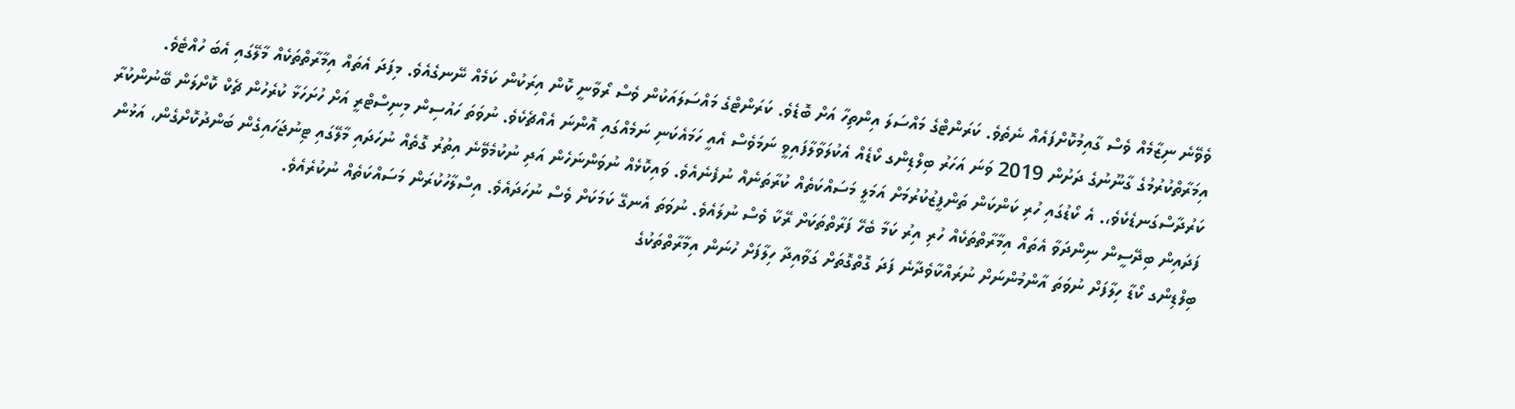ވެވޭނެ ނިޒާމެއް ވެސް ގާއިމުކޮށްފައެއް ނެތެވެ. ކަރަންޓްގެ މައްސަލަ އިންތިހާ އަށް ބޮޑެވެ. ކަރަންޓްގެ މައްސަލައަކުން ވެސް ރޯވާނީ ކޮން އިރަކުން ކަމެއް ނޭނގެއެވެ. މިފަދަ އެތައް އިމާރާތްތަކެއް މާލޭގައި އެބަ ހުއްޓެވެ.
އިމަރާތްކުރުމުގެ ގާނޫނުގެ ދަށުން 2019 ވަނަ އަހަރު ބިލްޑިންގ ކޯޑެއް އެކުލަވާލާފައިވީ ނަމަވެސް އެއީ ހަމައެކަނި ނަމެއްގައި އޮންނަ އެއްޗެކެވެ. ނުވަތަ ހައުސިން މިނިސްޓްރީ އަށް ހުށަހަޅާ ކުރެހުން ޗެކް ކޮށްލަން ބޭނުންކުރާ ކަރުދާސްގަނޑެކެވެ،. އެ ކޯޑުގައި ހުރި ކަންކަން ތަންފީޒުކުރުމަށް އަމަލީ މަސައްކަތެއް ކުރާތަނެއް ނުފެނެއެވެ. ވައިކޮޅެއް ނުވަންނަހެން އަދި ނުކުމެވޭނެ އިތުރު ގޮތެއް ނުހަދައި މާލޭގައި ޓިނުޖަހައިގެން ބަންދުކޮށްގެން، އަޅުން ފަދައިން ބިދޭސީން ނިންދަވާ އެތައް އިމާރާތްތަކެއް ހުރި އިރު ކަމާ ބެހޭ ފަރާތްތަކަށް ރޭކާ ވެސް ނުލައެވެ. ނުވަތަ އެނގޭ ކަމަކަށް ވެސް ނުހަދައެވެ. އިސްލާހުކުރަން މަސައްކަތެއް ނުކުރެއެވެ.
ބިލްޑިންގ ކޯޑާ ހިލާފަށް ނުވަތަ އާންމުންނަށް ނުރައްކާވެދާނެ ފަދަ ގޮތްގޮތަށް ގަވާއިދާ ހިލާފަށް ހުނަން އިމާރާތްތަކުގެ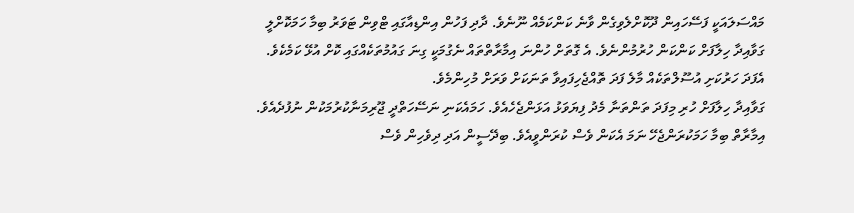މައްސަލައަކީ ފަސޭހައިން ދޫކޮށްލެވިގެން ވާނެ ކަންކަމެއް ނޫނެވެ. ދާދި ފަހުން އިންޑިއާގައި ޓްވިން ޓަވަރު ބިމާ ހަމަކޮށްލީ ގަވާއިދާ ހިލާފަށް ކަންކަން ހުރުމުންނެވެ. އެ ގޮތަށް ހުންނަ އިމާރާތްތައް ނެގުމަކީ ގިނަ ގައުމުތަކެއްގައި ކޮށް އުޅޭ ކަމެކެވެ. އެފަދަ ހަރުކަށި އުސޫލްތަކެއް މާލެ ފަދަ ތޮއްޖެހިފައިވާ ތަނަކަށް ވަރަށް މުހިންމެވެ.
ގަވާއިދާ ހިލާފަށް ހުރި މިފަދަ ތަންތަނާ މެދު ފިޔަވަޅު އަޅަންޖެހެއެވެ. ހަމައެކަނި ނަސޭހަތްދީ ޖޫރިމަނާކުރުމަކުން ނުފުދެއެވެ. އިމާރާތް ބިމާ ހަމަކުރަންޖެހޭ ނަމަ އެކަން ވެސް ކުރަންވީއެވެ. ބިދޭސީން އަދި ދިވެހިން ވެސް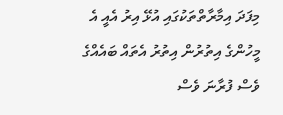މިފަދަ އިމާރާތްތަކުގައި އުޅޭ އިރު އެއީ އެ މީހުންގެ އިތުރުން އިތުރު އެތައް ބައެއްގެ ވެސް ފުރާނަ ވެސް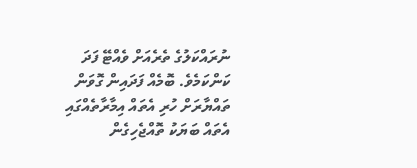ނުރައްކަލުގެ ތެރެއަށް ވެއްޓޭ ފަދަ ކަންކަމެވެ. ބޮމެއް ފަދައިން ގޮވަން ތައްޔާރަށް ހުރި އެތައް އިމާރާތެއްގައި އެތައް ބަޔަކު ތޮއްޖެހިގެން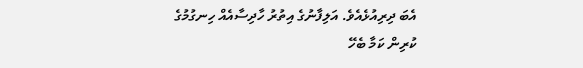އެބަ ދިރިއުޅެއެވެ. އަލިފާނުގެ އިތުރު ހާދިސާއެއް ހިނގުމުގެ ކުރިން ކަމާ ބެހޭ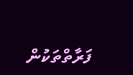ފަރާތްތަކުން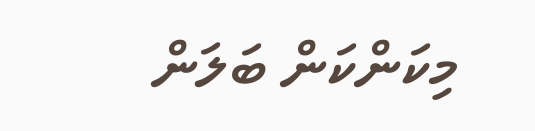މިކަންކަން ބަލަން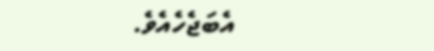އެބަޖެހެއެވެ.